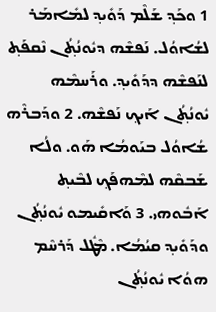1 ܘܟܰܕ݂ ܫܰܠܶܡ ܕܰܘܺܝܕ݂ ܠܡܺܐܡܰܪ ܠܫܳܐܘܳܠ. ܢܰܦܫܶܗ ܕܝܽܘܢܳܬ݂ܳܢ ܢܶܩܦܰܬ݂ ܠܢܰܦܫܶܗ ܕܕܰܘܺܝܕ݂. ܘܪܰܚܡܶܗ ܝܽܘܢܳܬ݂ܳܢ ܐܰܝܟ݂ ܢܰܦܫܶܗ. 2 ܘܕܰܒܪܶܗ ܫܳܐܘܳܠ ܒܝܰܘܡܳܐ ܗܰܘ. ܘܠܳܐ ܫܰܒܩܶܗ ܠܡܶܗܦܰܟ݂ ܠܒܶܝܬ݂ ܐܰܒܽܘܗܝ. 3 ܘܰܐܩܺܝܡܘ ܝܽܘܢܳܬ݂ܳܢ ܘܕܰܘܺܝܕ݂ ܩܝܳܡܳܐ. ܡܶܛܽܠ ܕܰܪܚܶܡ ܗܘܳܐ ܝܽܘܢܳܬ݂ܳܢ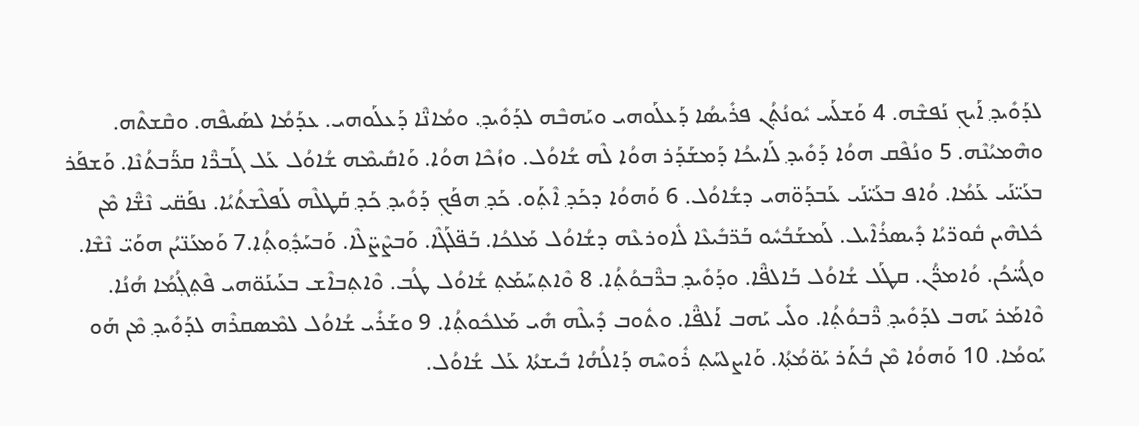ܠܕܰܘܺܝܕ݂ ܐܰܝܟ݂ ܢܰܦܫܶܗ. 4 ܘܰܫܠܰܚ ܝܽܘܢܳܬ݂ܳܢ ܦܪܺܝܣܳܐ ܕܰܥܠܰܘܗܝ ܘܝܰܗܒܶܗ ܠܕܰܘܺܝܕ݂. ܘܡܳܐܢ̈ܶܐ ܕܰܥܠܰܘܗܝ. ܥܕܰܡܳܐ ܠܣܰܝܦܶܗ. ܘܩܶܫܬܶܗ. ܘܗܶܡܝܳܢܶܗ. 5 ܘܢܳܦܶܩ ܗܘܳܐ ܕܰܘܺܝܕ݂ ܠܰܐܝܟܳܐ ܕܰܡܫܰܕܰܪ ܗܘܳܐ ܠܶܗ ܫܳܐܘܳܠ. ܘܙܳܟܶܐ ܗܘܳܐ. ܘܰܐܩܺܝܡܶܗ ܫܳܐܘܳܠ ܥܰܠ ܓܰܒܖ̈ܶܐ ܩܖ̈ܰܒܬܳܢܶܐ. ܘܰܫܦܰܪ ܒܥܰܝ̈ܢܰܝ ܥܰܡܳܐ. ܘܳܐܦ ܒܥܰܝ̈ܢܰܝ ܥܰܒܕܰܘ̈ܗܝ ܕܫܳܐܘܳܠ. 6 ܘܰܗܘܳܐ ܕܟܰܕ݂ ܐܶܬ݂ܰܘ. ܟܰܕ݂ ܗܦܰܟ݂ ܕܰܘܺܝܕ݂ ܟܰܕ݂ ܩܰܛܠܶܗ ܠܰܦܠܶܫܬܳܝܳܐ. ܢܦܰܩ̈ܝ ܢܶܫ̈ܶܐ ܡܶܢ ܟܽܠܗܶܝܢ ܩܽܘܖ̈ܝܳܐ ܕܺܝܣܪܳܐܶܝܠ. ܠܰܡܫܰܒܳܚܽܘ ܒܰܖ̈ܒܺܝܥܶܐ ܠܽܐܘܪܥܶܗ ܕܫܳܐܘܳܠ ܡܰܠܟܳܐ. ܒܰܦ̈ܠܰܓܶܐ. ܘܰܒܨܶܨ̈ܠܶܐ. ܘܰܒܚܰܕ݂ܽܘܬ݂ܳܐ.7 ܘܰܡܥܰܢ̈ܝܳܢ ܗܘܰܝ̈ ܢܶܫܶܐ. ܘܓܳܚ̈ܟܳܢ. ܘܳܐܡܖ̈ܳܢ. ܩܛܰܠ ܫܳܐܘܳܠ ܒܰܐܠܦ̈ܶܐ. ܘܕܰܘܺܝܕ݂ ܒܖ̈ܶܒܘܳܬ݂ܳܐ. 8 ܘܶܐܬ݂ܚܰܡܰܬ݂ ܫܳܐܘܳܠ ܛܳܒ. ܘܶܐܬ݂ܒܐܶܫ ܒܥܰܝܢܰܘ̈ܗܝ ܦܶܬ݂ܓ݂ܳܡܳܐ ܗܳܢܳܐ. ܘܶܐܡܰܪ ܝܰܗܒ ܠܕܰܘܺܝܕ݂ ܖ̈ܶܒܘܳܬ݂ܳܐ. ܘܠܺܝ ܝܰܗܒ ܐܰܠܦ̈ܶܐ. ܘܬܽܘܒ ܕܺܝܠܶܗ ܗܺܝ ܡܰܠܟܽܘܬ݂ܳܐ. 9 ܘܫܰܪܺܝ ܫܳܐܘܳܠ ܠܡܶܣܩܪܶܗ ܠܕܰܘܺܝܕ݂ ܡܶܢ ܗܰܘ ܝܰܘܡܳܐ. 10 ܘܰܗܘܳܐ ܡܶܢ ܒܳܬܰܪ ܝܰܘ̈ܡܳܬ݂ܳܐ. ܘܰܐܨܠܚܰܬ݂ ܪܽܘܚܶܗ ܕܰܐ‌ܠܳܗܳܐ ܒܺܝܫܬܳܐ ܥܰܠ ܫܳܐܘܳܠ.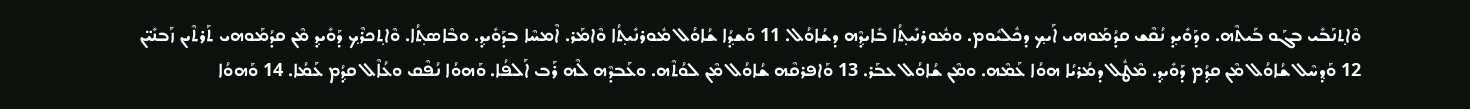ܘܶܐܬ݂ܢܰܒܺܝ ܒܓܰܘ ܒܰܝܬܶܗ. ܘܕܰܘܺܝܕ݂ ܢܳܩܶܫ ܩܕܳܡܰܘܗܝ ܐܰܝܟ݂ ܕܟܽܠܝܽܘܡ. ܘܡܽܘܪܢܺܝܬ݂ܳܐ ܒܺܐܝܕ݂ܶܗ ܕܫܳܐܘܳܠ. 11 ܘܰܫܕ݂ܳܐ ܫܳܐܘܳܠ ܡܽܘܪܢܺܝܬ݂ܳܐ ܘܶܐܡܰܪ. ܐܶܡܚܶܐ ܒܕܰܘܺܝܕ݂. ܘܒܶܐܣܬ݂ܳܐ. ܘܶܐܬ݂ܟܪܶܟ݂ ܕܰܘܺܝܕ݂ ܡܶܢ ܩܕܳܡܰܘܗܝ ܬܰܪܬܶܝܢ ܙܰܒܢܺܝ̈ܢ 12 ܘܰܕ݂ܚܶܠ ܫܳܐܘܳܠ ܡܶܢ ܩܕ݂ܳܡ ܕܰܘܺܝܕ݂. ܡܶܛܽܠ ܕܡܳܪܝܳܐ ܗܘܳܐ ܥܰܡܶܗ. ܘܡܶܢ ܫܳܐܘܳܠ ܥܒܰܪ. 13 ܘܰܐܦܪܩܶܗ ܫܳܐܘܳܠ ܡܶܢ ܠܘܳܬܶܗ. ܘܥܰܒܕܶܗ ܠܶܗ ܪܰܒ ܐܰܠܦܳܐ. ܘܰܗܘܳܐ ܢܳܦܶܩ ܘܥܳܐܶܠ ܩܕ݂ܳܡ ܥܰܡܳܐ. 14 ܘܰܗܘܳܐ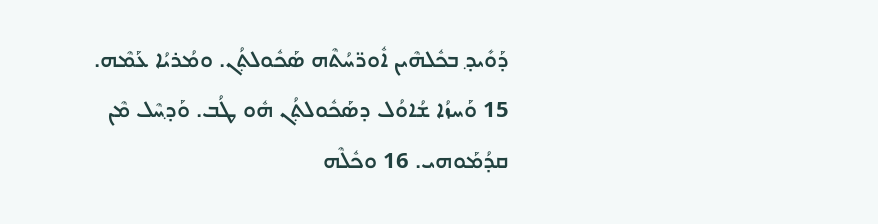ܕܰܘܺܝܕ݂ ܒܟܽܠܗܶܝܢ ܐܽܘܖ̈ܚܳܬܶܗ ܣܰܟܽܘܠܬ݂ܳܢ. ܘܡܳܪܝܳܐ ܥܰܡܶܗ. 15 ܘܰܚܙܳܐ ܫܳܐܘܳܠ ܕܣܰܟܽܘܠܬ݂ܳܢ ܗܽܘ ܛܳܒ. ܘܰܕ݂ܚܶܠ ܡܶܢ ܩܕܳܡܰܘܗܝ. 16 ܘܟܽܠܶܗ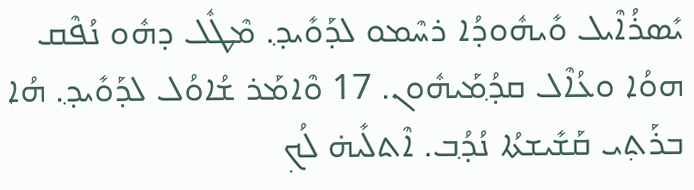ܝܺܣܪܳܐܶܝܠ ܘܺܝܗܽܘܕܳܐ ܪܚܶܡܘ ܠܕܰܘܺܝܕ݂. ܡܶܛܽܠ ܕܗܽܘ ܢܳܦܶܩ ܗܘܳܐ ܘܥܳܐܶܠ ܩܕ݂ܳܡܰܝܗܽܘܢ. 17 ܘܶܐܡܰܪ ܫܳܐܘܳܠ ܠܕܰܘܺܝܕ݂. ܗܳܐ ܒܪܰܬ݂ܝ ܩܰܫܺܝܫܬܳܐ ܢܳܕ݂ܳܒ. ܐܶܬܠܺܝܗ̇ ܠܳܟ݂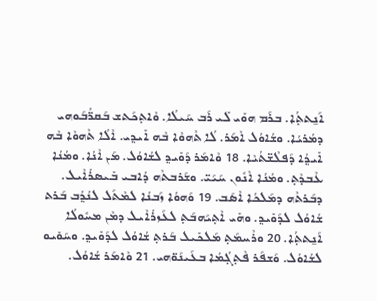ܐܰܢ̱ܬܬ݂ܳܐ. ܒܪܰܡ ܗܘܺܝ ܠܺܝ ܪܰܒ ܚܰܝܠܳܐ. ܘܶܐܬ݂ܟܰܬܫ ܒܰܩܖ̈ܳܒܰܘܗܝ ܕܡܳܪܝܳܐ. ܘܫܳܐܘܳܠ ܐܶܡܰܪ. ܠܳܐ ܬܶܗܘܶܐ ܒܶܗ ܐܺܝܕ݂ܝ. ܐܶܠܳܐ ܬܶܗܘܶܐ ܒܶܗ ܐܺܝܕ݂ܳܐ ܕܰܦܠܶܫ̈ܬܳܝܶܐ. 18 ܘܶܐܡܰܪ ܕܰܘܺܝܕ݂ ܠܫܳܐܘܳܠ. ܡܰܢ ܐܶܢܳܐ. ܘܡܳܢܳܐ ܥܶܒܕܶܬ݂. ܘܡܳܢܳܐ ܐܶܢܽܘܢ ܚܰܝܰܝ̈. ܘܫܰܪܒܬܶܗ ܕܳܐܒܝ ܒܺܝܣܪܳܐܶܝܠ. ܕܒܰܪܬܶܗ ܕܡܰܠܟܳܐ ܐܶܣܰܒ. 19 ܘܰܗܘܳܐ ܙܰܒܢܳܐ ܠܡܶܬܰܠ ܠܢܳܕ݂ܳܒ ܒܰܪܬ ܫܳܐܘܳܠ ܠܕܰܘܺܝܕ݂. ܘܗܺܝ ܐܶܬ݂ܝܰܗܒܰܬ݂ ܠܥܰܙܪܳܐܶܝܠ ܕܡܶܢ ܡܚܽܘܠܳܐ ܐܰܢ̱ܬܬ݂ܳܐ. 20 ܘܪܶܚܡܰܬ݂ ܡܰܠܟܺܝܠ ܒܰܪܬ݂ ܫܳܐܘܳܠ ܠܕܰܘܺܝܕ݂. ܘܚܰܘܺܝܘ ܠܫܳܐܘܳܠ. ܘܰܫܦܰܪ ܦܶܬ݂ܓ݂ܳܡܳܐ ܒܥܰܝܢܰܘ̈ܗܝ. 21 ܘܶܐܡܰܪ ܫܳܐܘܳܠ.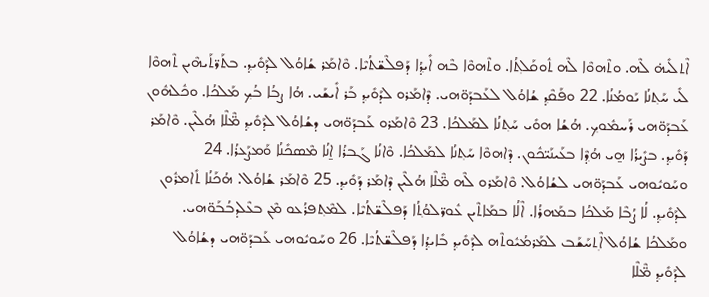ܐܶܬܠܺܝܗ̇ ܠܶܗ. ܘܬܶܗܘܶܐ ܠܶܗ ܬܽܘܩܰܠܬ݂ܳܐ. ܘܬܶܗܘܶܐ ܒܶܗ ܐܺܝܕ݂ܳܐ ܕܰܦܠܶܫ̈ܬܳܝܶܐ. ܘܶܐܡܰܪ ܫܳܐܘܳܠ ܠܕܰܘܺܝܕ݂. ܒܬܰܖ̈ܬܰܝܗܶܝܢ ܬܶܗܘܶܐ ܠܺܝ ܚܰܬ݂ܢܳܐ ܝܰܘܡܳܢܳܐ. 22 ܘܦܰܩܶܕ݂ ܫܳܐܘܳܠ ܠܥܰܒܕܰܘ̈ܗܝ. ܕܶܐܡܰܪܘ ܠܕܰܘܺܝܕ݂ ܒܰܪ ܐܺܝܫܰܝ. ܗܳܐ ܨܒܳܐ ܒܳܟ݂ ܡܰܠܟܳܐ. ܘܟܽܠܗܽܘܢ ܥܰܒܕܰܘ̈ܗܝ ܪܰܚܡܽܘܟ݂. ܗܳܫܳܐ ܗܘܺܝ ܚܰܬ݂ܢܳܐ ܠܡܰܠܟܳܐ. 23 ܘܶܐܡܰܪܘ ܥܰܒܕܰܘ̈ܗܝ ܕܫܳܐܘܳܠ ܠܕܰܘܺܝܕ݂ ܡ̈ܶܠܶܐ ܗܳܠܶܝܢ. ܘܶܐܡܰܪ ܕܰܘܺܝܕ݂. ܒܨܺܝܪܳܐ ܗ̱ܝ ܗܳܕ݂ܶܐ ܒܥܰܝܢܰܝ̈ܟܽܘܢ. ܕܶܐܗܘܶܐ ܚܰܬ݂ܢܳܐ ܠܡܰܠܟܳܐ. ܘܶܐܢܳܐ ܓܰܒܪܳܐ ܐ̱ܢܳܐ ܡܶܣܟܺܢܳܐ ܘܰܡܨܰܥܪܳܐ. 24 ܘܚܰܘܝܽܘܗܝ ܥܰܒܕܰܘ̈ܗܝ ܠܫܳܐܘܳܠ. ܘܶܐܡܰܪܘ ܠܶܗ ܡ̈ܶܠܶܐ ܗܳܠܶܝܢ ܕܶܐܡܰܪ ܕܰܘܺܝܕ݂. 25 ܘܶܐܡܰܪ ܫܳܐܘܳܠ. ܗܳܟܰܢܳܐ ܬܺܐܡܪܽܘܢ ܠܕܰܘܺܝܕ݂. ܠܳܐ ܨܳܒܶܐ ܡܰܠܟܳܐ ܒܡܰܗܪܳܐ. ܐܶܠܳܐ ܒܡܰܐܬܶܝܢ ܥܽܘܖ̈ܠܘܳܬ݂ܳܐ ܕܰܦܠܶܫ̈ܬܳܝܶܐ. ܠܡܶܬ݂ܦܪܳܥܘ ܡܶܢ ܒܥܶܠܕܒܳܒܰܘ̈ܗܝ. ܘܡܰܠܟܳܐ ܫܳܐܘܳܠ ܐܶܬ݂ܚܰܫܰܒ ܠܡܰܪܡܳܝܽܘܬܶܗ ܠܕܰܘܺܝܕ݂ ܒܺܐܝܕ݂ܳܐ ܕܰܦܠܶܫ̈ܬܳܝܶܐ. 26 ܘܚܰܘܝܽܘܗܝ ܥܰܒܕܰܘ̈ܗܝ ܕܫܳܐܘܳܠ ܠܕܰܘܺܝܕ݂ ܡ̈ܶܠܶܐ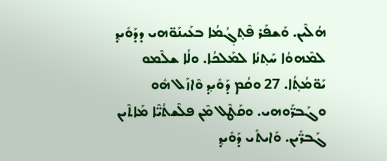ܗܳܠܶܝܢ. ܘܰܫܦܰܪ ܦܶܬ݂ܓ݂ܳܡܳܐ ܒܥܰܝܢܰܘ̈ܗܝ ܕܕܰܘܺܝܕ݂ ܠܡܶܗܘܳܐ ܚܰܬ݂ܢܳܐ ܠܡܰܠܟܳܐ. ܘܠܳܐ ܫܠܶܡܘ ܝܰܘ̈ܡܳܬ݂ܳܐ. 27 ܘܩܳܡ ܕܰܘܺܝܕ݂ ܘܶܐܙܰܠ ܗܽܘ ܘܓܰܒܖ̈ܰܘܗܝ. ܘܩܰܛܶܠ ܡܶܢ ܦܠܶܫܬܳܝ̈ܶܐ ܡܰܐܬܶܝܢ ܓܰܒܖ̈ܺܝܢ. ܘܰܐܝܬܺܝ ܕܰܘܺܝܕ݂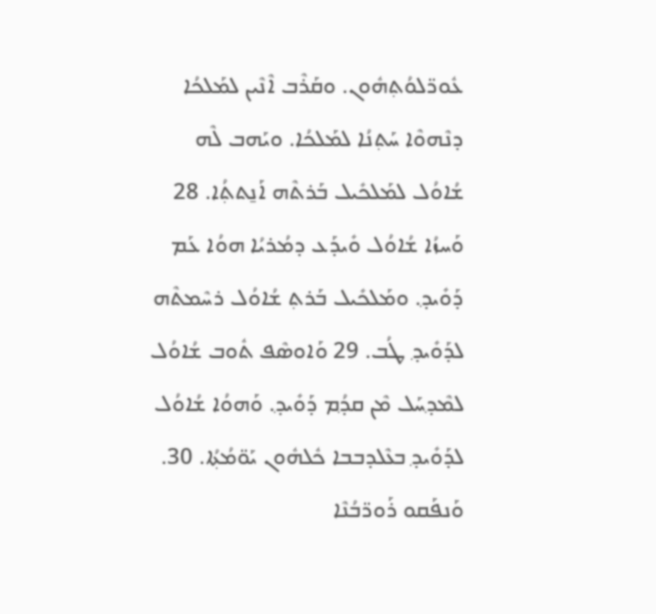ܥܽܘܖ̈ܠܘܳܬ݂ܗܽܘܢ. ܘܩܰܪܶܒ ܐܶܢܶܝܢ ܠܡܰܠܟܳܐ ܕܢܶܗܘܶܐ ܚܰܬ݂ܢܳܐ ܠܡܰܠܟܳܐ. ܘܝܰܗܒ ܠܶܗ ܫܳܐܘܳܠ ܠܡܰܠܟܺܝܠ ܒܰܪܬܶܗ ܐܰܢ̱ܬܬ݂ܳܐ. 28 ܘܰܚܙܳܐ ܫܳܐܘܳܠ ܘܺܝܕܰܥ ܕܡܳܪܝܳܐ ܗܘܳܐ ܥܰܡ ܕܰܘܺܝܕ݂. ܘܡܰܠܟܺܝܠ ܒܰܪܬ݂ ܫܳܐܘܳܠ ܪܚܶܡܬܶܗ ܠܕܰܘܺܝܕ݂ ܛܳܒ. 29 ܘܰܐܘܣܶܦ ܬܽܘܒ ܫܳܐܘܳܠ ܠܡܶܕ݂ܚܰܠ ܡܶܢ ܩܕ݂ܳܡ ܕܰܘܺܝܕ݂. ܘܰܗܘܳܐ ܫܳܐܘܳܠ ܠܕܰܘܺܝܕ݂ ܒܥܶܠܕܒܒܐ ܟܽܠܗܽܘܢ ܝܰܘ̈ܡܳܬ݂ܳܐ. 30. ܘܰܢܦܰܩܘ ܪܰܘܖ̈ܒܳܢܶܐ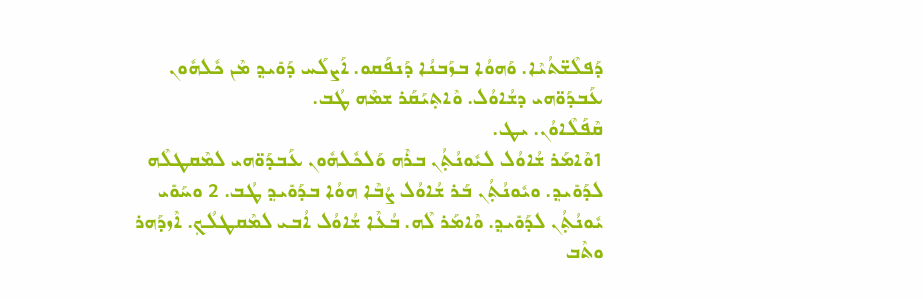ܕܰܦܠܶܫ̈ܬܳܝܶܐ. ܘܰܗܘܳܐ ܒܙܰܒܢܳܐ ܕܰܢܦܰܩܘ. ܐܰܨܠܰܚ ܕܰܘܺܝܕ݂ ܡܶܢ ܟܽܠܗܽܘܢ ܥܰܒܕܰܘ̈ܗܝ ܕܫܳܐܘܳܠ. ܘܶܐܬ݂ܝܰܩܰܪ ܫܡܶܗ ܛܳܒ.
ܩܶܦܰܠܶܐܘܳܢ. ܝܛ.
1ܘܶܐܡܰܪ ܫܳܐܘܳܠ ܠܝܽܘܢܳܬ݂ܳܢ ܒܪܶܗ ܘܰܠܟܽܠܗܽܘܢ ܥܰܒܕܰܘ̈ܗܝ ܠܡܶܩܛܠܶܗ ܠܕܰܘܺܝܕ݂. ܘܝܽܘܢܳܬ݂ܳܢ ܒܰܪ ܫܳܐܘܳܠ ܨܳܒܶܐ ܗܘܳܐ ܒܕܰܘܺܝܕ݂ ܛܳܒ. 2 ܘܚܰܘܺܝ ܝܽܘܢܳܬ݂ܳܢ ܠܕܰܘܺܝܕ݂. ܘܶܐܡܰܪ ܠܶܗ. ܒܳܥܶܐ ܫܳܐܘܳܠ ܐܳܒܝ ܠܡܶܩܛܠܳܟ݂. ܐܶܙܕܰܗܪ ܘܬܶܒ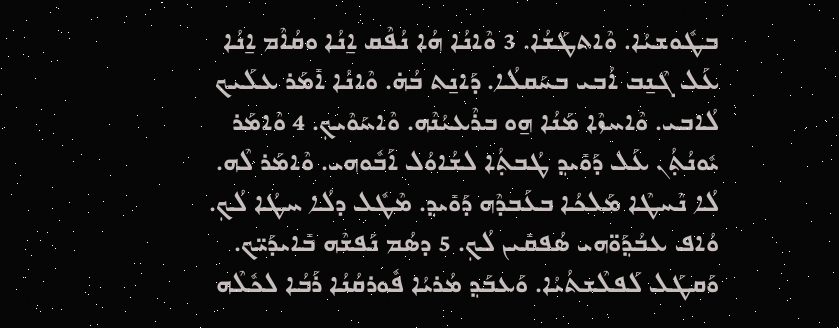ܒܛܽܘܫܝܳܐ. ܘܶܐܬܛܰܫܳܐ. 3 ܘܶܐܢܳܐ ܗܳܐ ܢܳܦܶܩ ܐ̱ܢܳܐ ܘܩܳܐܶܡ ܐ̱ܢܳܐ ܥܰܠ ܓܶܢ̱ܒ ܐܳܒܝ ܒܚܰܩܠܳܐ. ܕܰܐܢ̱ܬ ܒܳܗ̇. ܘܶܐܢܳܐ ܐܺܡܰܪ ܥܠܰܝܟ ܠܳܐܒܝ. ܘܶܐܚܙܶܐ ܡܰܢܳܐ ܗ̱ܘ ܒܪܶܥܝܳܢܶܗ. ܘܶܐܚܰܘܶܝܟ݂. 4 ܘܶܐܡܰܪ ܝܽܘܢܳܬ݂ܳܢ ܥܰܠ ܕܰܘܺܝܕ݂ ܛܳܒܬ݂ܳܐ ܠܫܳܐܘܳܠ ܐܰܒܽܘܗܝ. ܘܶܐܡܰܪ ܠܶܗ. ܠܳܐ ܢܶܚܛܶܐ ܡܰܠܟܳܐ ܒܥܰܒܕܶܗ ܕܰܘܺܝܕ݂. ܡܶܛܽܠ ܕܠܳܐ ܚܛܳܐ ܠܳܟ݂. ܘܳܐܦ ܥܒܳܕ݂ܰܘ̈ܗܝ ܣܳܦܩܺܝܢ ܠܳܟ݂. 5 ܕܣܳܡ ܢܰܦܫܶܗ ܒܺܐܝܕܰܝ̈ܟ. ܘܰܩܛܰܠ ܠܰܦܠܶܫܬܳܝܳܐ. ܘܰܥܒܰܕ݂ ܡܳܪܝܳܐ ܦܽܘܪܩܳܢܳܐ ܪܰܒܳܐ ܠܟܽܠܶܗ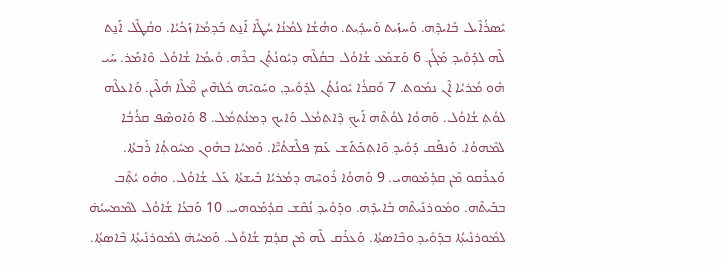ܝܺܣܪܳܐܶܝܠ ܒܺܐܝܕ݂ܶܗ. ܘܰܚܙܰܝܬ ܘܰܚܕ݂ܺܝܬ. ܘܗܳܫܳܐ ܠܡܳܢܳܐ ܚܳܛܶܐ ܐܰܢ̱ܬ ܒܰܕ݂ܡܳܐ ܙܰܟܳܝܳܐ. ܘܩܳܛܶܠ ܐܰܢ̱ܬ ܠܶܗ ܠܕܰܘܺܝܕ݂ ܡܰܓܳܢ. 6 ܘܰܫܡܰܥ ܫܳܐܘܳܠ ܒܩܳܠܶܗ ܕܝܽܘܢܳܬ݂ܳܢ ܒܪܶܗ. ܘܺܝܡܳܐ ܫܳܐܘܳܠ ܘܶܐܡܰܪ. ܚܰܝ ܗܽܘ ܡܳܪܝܳܐ ܐܶܢ ܢܡܽܘܬ. 7 ܘܰܩܪܳܐ ܝܽܘܢܳܬ݂ܳܢ ܠܕܰܘܺܝܕ݂. ܘܚܰܘܝܶܗ ܟܽܠܗܶܝܢ ܡ̈ܶܠܶܐ ܗܳܠܶܝܢ. ܘܰܐܥܠܶܗ ܠܘܳܬ݂ ܫܳܐܘܳܠ. ܘܰܗܘܳܐ ܠܘܳܬ݂ܶܗ ܐܰܝܟ݂ ܕܶܐܬ݂ܡܳܠ ܘܰܐܝܟ݂ ܕܡܢܳܬ݂ܡܳܠ. 8 ܘܰܐܘܣܶܦ ܩܪܳܒܳܐ ܠܡܶܗܘܳܐ. ܘܰܢܦܰܩ ܕܰܘܺܝܕ݂ ܘܶܐܬ݂ܟܰܬܰܫ ܥܰܡ ܦܠܶܫܬܳܝ̈ܶܐ. ܘܰܡܚܳܐ ܒܗܽܘܢ ܡܚܽܘܬ݂ܳܐ ܪܰܒܬܳܐ. ܘܰܥܪܰܩܘ ܡܶܢ ܩܕܳܡܰܘܗܝ. 9 ܘܰܗܘܳܐ ܪܽܘܚܶܗ ܕܡܳܪܝܳܐ ܒܺܝܫܬܳܐ ܥܰܠ ܫܳܐܘܳܠ. ܘܗܽܘ ܝܳܬ݂ܶܒ ܒܒܰܝܬܶܗ. ܘܡܽܘܪܢܺܝܬܶܗ ܒܺܐܝܕ݂ܶܗ. ܘܕܰܘܺܝܕ݂ ܢܳܩܶܫ ܩܕܳܡܰܘܗܝ. 10 ܘܰܒܥܳܐ ܫܳܐܘܳܠ ܠܡܶܡܚܝܳܗ̇ ܠܡܽܘܪܢܺܝܬ݂ܳܐ ܒܕܰܘܺܝܕ݂ ܘܒܶܐܣܬ݂ܳܐ. ܘܰܥܪܰܩ ܠܶܗ ܡܶܢ ܩܕ݂ܳܡ ܫܳܐܘܳܠ. ܘܰܡܚܳܗ̇ ܠܡܽܘܪܢܺܝܬ݂ܳܐ ܒܶܐܣܬ݂ܳܐ.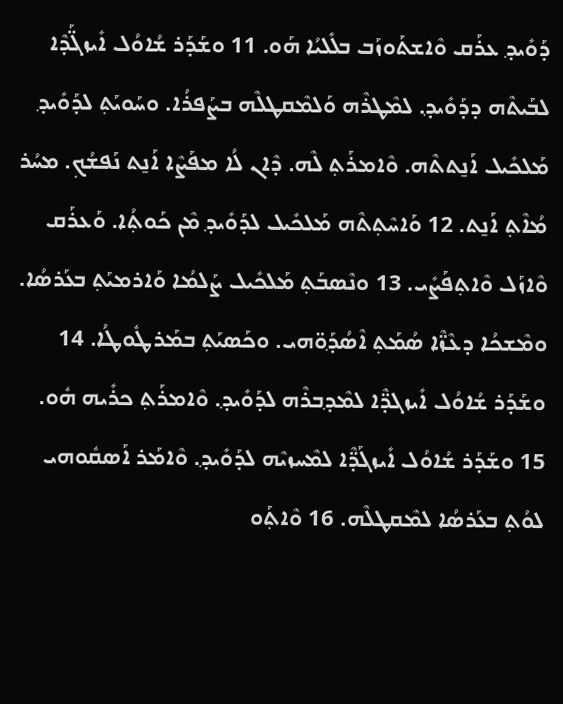ܕܰܘܺܝܕ݂ ܥܪܰܩ ܘܶܐܫܬܰܘܙܰܒ ܒܠܺܠܝܳܐ ܗܰܘ. 11 ܘܫܰܕܰܪ ܫܳܐܘܳܠ ܐܺܝܙܓ̈ܰܕܶܐ ܠܒܰܝܬܶܗ ܕܕܰܘܺܝܕ݂. ܠܡܶܛܪܶܗ ܘܰܠܡܶܩܛܠܶܗ ܒܨܰܦܪܳܐ. ܘܚܰܘܝܰܬ݂ ܠܕܰܘܺܝܕ݂ ܡܰܠܟܺܝܠ ܐܰܢ̱ܬܬܶܗ. ܘܶܐܡܪܰܬ݂ ܠܶܗ. ܕܶܐܢ ܠܳܐ ܡܦܰܨܶܐ ܐܰܢ̱ܬ ܢܰܦܫܳܟ݂. ܡܚܳܪ ܡܳܐܶܬ݂ ܐܰܢ̱ܬ. 12 ܘܰܐܚܶܬ݂ܬܶܗ ܡܰܠܟܺܝܠ ܠܕܰܘܺܝܕ݂ ܡܶܢ ܟܰܘܬ݂ܳܐ. ܘܰܥܪܰܩ ܘܶܐܙܰܠ ܘܶܐܬ݂ܦܰܨܺܝ. 13 ܘܢܶܣܒܰܬ݂ ܡܰܠܟܺܝܠ ܨܰܠܡܳܐ ܘܰܐܪܡܝܰܬ݂ ܒܥܰܪܣܳܐ. ܘܡܶܫܟܳܐ ܕܥܶܙ̈ܶܐ ܣܳܡܰܬ݂ ܐܶܣܳܕ݂ܰܘ̈ܗܝ. ܘܟܰܣܝܰܬ݂ ܒܡܰܪܛܽܘܛܳܐ. 14 ܘܫܰܕܰܪ ܫܳܐܘܳܠ ܐܺܝܙܓܕ̈ܶܐ ܠܡܶܕ݂ܒܪܶܗ ܠܕܰܘܺܝܕ݂. ܘܶܐܡܪܰܬ݂ ܟܪܺܝܗ ܗܽܘ. 15 ܘܫܰܕܰܪ ܫܳܐܘܳܠ ܐܺܝܙܓܰܕ̈ܶܐ ܠܡܶܚܙܝܶܗ ܠܕܰܘܺܝܕ݂. ܘܶܐܡܰܪ ܐܰܣܩܽܘܗܝ ܠܘܳܬ݂ ܒܥܰܪܣܳܐ ܠܡܶܩܛܠܶܗ. 16 ܘܶܐܬ݂ܰܘ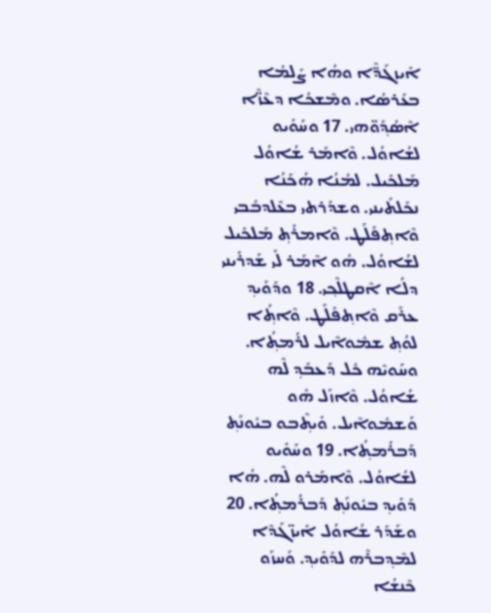ܐܺܝܙܓܰܕ̈ܶܐ ܘܗܳܐ ܨܰܠܡܳܐ ܒܥܰܪܣܳܐ. ܘܡܶܫܟܳܐ ܕܥܶܙ̈ܶܐ ܐܶܣܳܕ݂ܰܘ̈ܗܝ. 17 ܘܚܰܘܺܝܘ ܠܫܳܐܘܳܠ. ܘܶܐܡܰܪ ܫܳܐܘܳܠ ܡܰܠܟܺܝܠ. ܠܡܳܢܳܐ ܗܳܟܰܢܳܐ ܢܟܰܠܬܺܝܢܝ. ܘܫܕܰܪܬܝ ܒܥܶܠܕܒܳܒܝ ܘܶܐܬ݂ܦܰܠܰܛ. ܘܶܐܡܪܰܬ݂ ܡܰܠܟܺܝܠ ܠܫܳܐܘܳܠ. ܗܽܘ ܐܶܡܰܪ ܠܺܝ ܫܰܕܪܺܝܢܝ ܕܠܳܐ ܐܶܩܛܠܶܟ݂ܝ. 18 ܘܕܰܘܺܝܕ݂ ܥܪܰܩ ܘܶܐܬ݂ܦܰܠܰܛ. ܘܶܐܬ݂ܳܐ ܠܘܳܬ݂ ܫܡܽܘܐܶܝܠ ܠܪܳܡܬ݂ܳܐ. ܘܚܰܘܝܶܗ ܟܽܠ ܕܰܥܒܰܕ݂ ܠܶܗ ܫܳܐܘܳܠ. ܘܶܐܙܰܠ ܗܽܘ ܘܰܫܡܽܘܐܶܝܠ. ܘܺܝܬ݂ܶܒܘ ܒܝܽܘܢܰܬ݂ ܕܰܒܪܳܡܬ݂ܳܐ. 19 ܘܚܰܘܺܝܘ ܠܫܳܐܘܳܠ. ܘܶܐܡܰܪܘ ܠܶܗ. ܗܳܐ ܕܰܘܺܝܕ݂ ܒܝܽܘܢܰܬ݂ ܕܰܒܪܳܡܬ݂ܳܐ. 20 ܘܫܰܕܰܪ ܫܳܐܘܳܠ ܐܺܝܙ̈ܓܰܕܶܐ ܠܡܶܕ݂ܒܪܶܗ ܠܕܰܘܺܝܕ݂. ܘܰܚܙܰܘ ܟܶܢܫܳܐ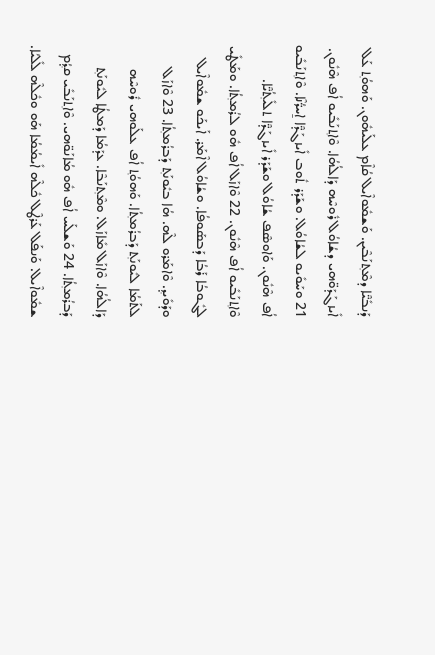ܕܰܢܒܺܝ̈ܶܐ ܕܡܶܬ݂ܢܰܒܶܝܢ. ܘܰܫܡܽܘܐܶܝܠ ܩܳܐܶܡ ܥܠܰܝܗܽܘܢ. ܘܰܗܘܳܬ݂ ܥܰܠ ܐܺܝܙܓܰܕܰܘ̈ܗܝ ܕܫܳܐܘܳܠ ܪܽܘܚܶܗ ܕܰܐ‌ܠܳܗܳܐ. ܘܶܐܬ݂ܢܰܒܺܝܘ ܐܳܦ ܗܶܢܽܘܢ. 21 ܘܚܰܘܺܝܘ ܠܫܳܐܘܳܠ. ܘܫܰܕܰܪ ܬܽܘܒ ܐܺܝܙܓܰܕ̈ܶܐ ܐ̱ܚܖ̈ܳܢܶܐ. ܘܶܐܬ݂ܢܰܒܺܝܘ ܐܳܦ ܗܶܢܽܘܢ. ܘܰܐܘܣܶܦ ܫܳܐܘܳܠ ܘܫܰܕܰܪ ܐܺܝܙܓܰܕ̈ܶܐ ܬܠܺܝܬ݂ܳܝ̈ܶܐ. ܘܶܐܬ݂ܢܰܒܺܝܘ ܐܳܦ ܗܶܢܽܘܢ. 22 ܘܶܐܙܰܠ ܐܳܦ ܗܽܘ ܠܪܳܡܬ݂ܳܐ. ܘܡܰܛܺܝ ܠܓܽܘܒܳܐ ܪܰܒܳܐ ܕܰܒܣܰܘܦܳܐ. ܘܫܳܐܘܳܠ ܐܶܡܰܪ. ܐܰܝܟܰܘ ܫܡܽܘܐܶܝܠ ܘܕܰܘܺܝܕ݂. ܘܶܐܡܰܪܘ ܠܶܗ. ܗܳܐ ܒܝܽܘܢܰܬ݂ ܕܰܒܪܳܡܬ݂ܳܐ. 23 ܘܶܐܙܰܠ ܠܬܰܡܳܐ ܠܝܽܘܢܰܬ݂ ܕܰܒܪܳܡܬ݂ܳܐ. ܘܰܗܘܳܬ݂ ܐܳܦ ܥܠܰܘܗܝ ܪܽܘܚܶܗ ܕܰܐ‌ܠܳܗܳܐ. ܘܶܐܙܰܠ ܡܺܐܙܰܠ. ܘܡܶܬ݂ܢܰܒܶܐ. ܥܕܰܡܳܐ ܕܰܡܛܳܐ ܠܝܽܘܢܰܬ݂ ܕܰܒܪܳܡܬ݂ܳܐ. 24 ܘܰܫܠܰܚ ܐܳܦ ܗܽܘ ܡܳܐܢܰܘ̈ܗܝ. ܘܶܐܬ݂ܢܰܒܺܝ ܩܕ݂ܳܡ ܫܡܽܘܐܶܝܠ. ܘܰܢܦܰܠ ܥܰܪܛܶܠ ܟܽܠܶܗ ܐܺܝܡܳܡܳܐ ܗܰܘ ܘܟܽܠܶܗ ܠܺܠܝܳܐ.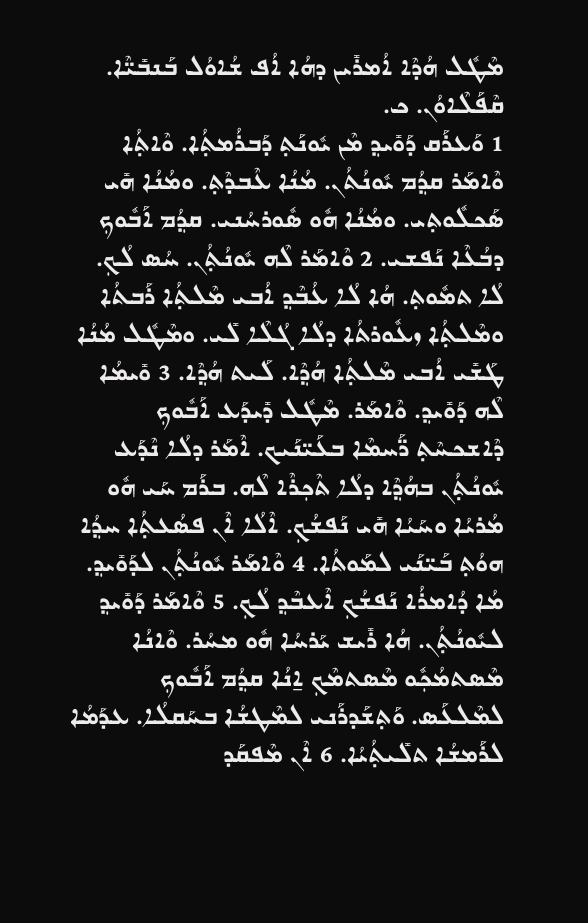ܡܶܛܽܠ ܗܳܕܶܐ ܐܳܡܪܺܝܢ ܕܗܳܐ ܐܳܦ ܫܳܐܘܳܠ ܒܰܢܒܺܝ̈ܶܐ.
ܩܶܦܰܠܶܐܘܳܢ. ܟ.
1 ܘܰܥܪܰܩ ܕܰܘܺܝܕ݂ ܡܶܢ ܝܽܘܢܰܬ݂ ܕܰܒܪܳܡܬ݂ܳܐ. ܘܶܐܬ݂ܳܐ ܘܶܐܡܰܪ ܩܕ݂ܳܡ ܝܽܘܢܳܬܳܢ. ܡܳܢܳܐ ܥܶܒܕܶܬ݂. ܘܡܳܢܳܐ ܗܺܝ ܣܰܟܠܽܘܬ݂ܝ. ܘܡܳܢܳܐ ܗܽܘ ܣܽܘܪܚܳܢܝ. ܩܕ݂ܳܡ ܐܰܒܽܘܟ݂ ܕܒܳܥܶܐ ܢܰܦܫܝ. 2 ܘܶܐܡܰܪ ܠܶܗ ܝܽܘܢܳܬ݂ܳܢ. ܚܳܣ ܠܳܟ݂. ܠܳܐ ܬܡܽܘܬ݂. ܗܳܐ ܠܳܐ ܥܳܒܶܕ݂ ܐܳܒܝ ܡܶܠܬ݂ܳܐ ܪܰܒܬܳܐ ܘܡܶܠܬ݂ܳܐ ܙܥܽܘܪܬܳܐ ܕܠܳܐ ܓܳܠܶܐ ܠܺܝ. ܘܡܶܛܽܠ ܡܳܢܳܐ ܛܰܫܺܝ ܐܳܒܝ ܡܶܠܬ݂ܳܐ ܗܳܕ݂ܶܐ. ܠܰܝܬ ܗܳܕ݂ܶܐ. 3 ܘܺܝܡܳܐ ܠܶܗ ܕܰܘܺܝܕ݂. ܘܶܐܡܰܪ. ܡܶܛܽܠ ܕܺܝܕܰܥ ܐܰܒܽܘܟ݂ ܕܶܐܫܟܚܶܬ݂ ܖ̈ܰܚܡܶܐ ܒܥܰܝ̈ܢܰܝܟ. ܐܶܡܰܪ ܕܠܳܐ ܢܶܕܰܥ ܝܽܘܢܳܬ݂ܳܢ ܒܗܳܕ݂ܶܐ ܕܠܳܐ ܬܶܟ݂ܪܶܐ ܠܶܗ. ܒܪܰܡ ܚܰܝ ܗܽܘ ܡܳܪܝܳܐ ܘܚܰܝܳܐ ܗܺܝ ܢܰܦܫܳܟ݂. ܐܶܠܳܐ ܐܶܢ ܦܣܳܥܬ݂ܳܐ ܚܕ݂ܳܐ ܗܘܳܬ݂ ܒܰܝ̈ܢܰܝ ܠܡܰܘܬܳܐ. 4 ܘܶܐܡܰܪ ܝܽܘܢܳܬ݂ܳܢ ܠܕܰܘܺܝܕ݂. ܡܳܐ ܕܳܐܡܪܳܐ ܢܰܦܫܳܟ݂ ܐܶܥܒܶܕ݂ ܠܳܟ݂. 5 ܘܶܐܡܰܪ ܕܰܘܺܝܕ݂ ܠܝܽܘܢܳܬ݂ܳܢ. ܗܳܐ ܪܺܝܫ ܝܰܪܚܳܐ ܗܽܘ ܡܚܳܪ. ܘܶܐܢܳܐ ܡܶܣܬܡܳܟ݂ܽܘ ܡܶܣܬܡܶܟ݂ ܐ̱ܢܳܐ ܩܕ݂ܳܡ ܐܰܒܽܘܟ݂ ܠܡܶܠܥܰܣ. ܘܰܬ݂ܫܰܕܪܰܢܝ ܠܡܶܛܫܳܐ ܒܚܰܩܠܳܐ. ܥܕܰܡܳܐ ܠܪܰܡܫܳܐ ܬܠܺܝܬ݂ܳܝܳܐ. 6 ܐܶܢ ܡܶܦܩܰܕ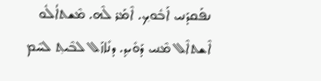ܢܦܰܩܕܰܢܝ ܐܰܒܽܘܟ݂. ܐܶܡܰܪ ܠܶܗ. ܡܶܫܬܐܳܠܽܘ ܐܶܫܬܐܶܠ ܡܶܢܝ ܕܰܘܺܝܕ݂. ܕܢܺܐܙܰܠ ܠܒܶܝܬ݂ ܠܚܶܡ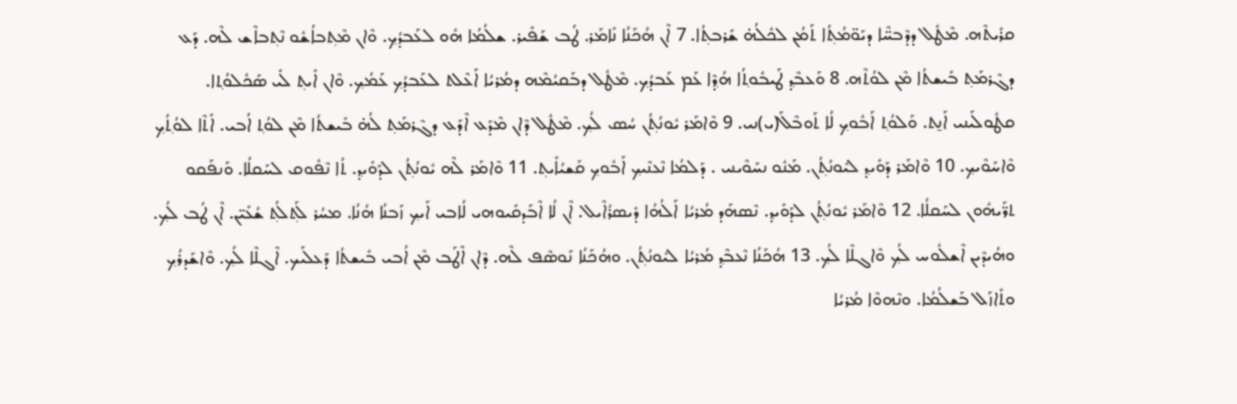ܩܪܺܝܬܶܗ. ܡܶܛܽܠ ܕܕܶܒܚ̈ܶܐ ܕܝܰܘ̈ܡܳܬ݂ܳܐ ܬܰܡܳܢ ܠܟܽܠܳܗ̇ ܫܰܪܒܬ݂ܳܐ. 7 ܐܶܢ ܗܳܟܰܢܳܐ ܢܺܐܡܰܪ. ܛܳܒ ܫܰܦܺܝܪ. ܫܠܳܡܳܐ ܗܽܘ ܠܥܰܒܕܳܟ݂. ܘܶܐܢ ܡܶܬ݂ܒܐܳܫܽܘ ܢܶܬ݂ܒܐܶܫ ܠܶܗ. ܕܰܥ ܕܓܶܪܡܰܬ݂ ܒܺܝܫܬܳܐ ܡܶܢ ܠܘܳܬܶܗ. 8 ܘܰܥܒܶܕ݂ ܛܰܝܒܽܘܬ݂ܳܐ ܗܳܕ݂ܶܐ ܥܰܡ ܥܰܒܕܳܟ݂. ܡܶܛܽܠ ܕܒܰܩܝܳܡܶܗ ܕܡܳܪܝܳܐ ܐܰܥܶܠܬ ܠܥܰܒܕܳܟ݂ ܥܰܡܳܟ݂. ܘܶܐܢ ܐܺܝܬ݂ ܠܺܝ ܣܰܟܽܠܘܳܬ݂ܐ. ܩܛܽܘܠܰܝܢܝ ܐܰܢ̱ܬ. ܘܰܠܘܳܬ݂ ܐܰܒܽܘܟ݂ ܠܳܐ ܬܰܘܒܶܠܰ(ܝ)ܢܝ. 9 ܘܶܐܡܰܪ ܝܽܘܢܳܬ݂ܳܢ ܚܳܣ ܠܳܟ݂. ܡܶܛܽܠ ܕܶܐܢ ܡܶܕܰܥ ܐܶܕܰܥ ܕܓܶܪܡܰܬ݂ ܠܳܗ̇ ܒܺܝܫܬܳܐ ܡܶܢ ܠܘܳܬ݂ ܐܳܒܝ. ܐܺܬܶܐ ܠܘܳܬ݂ܳܟ݂ ܘܶܐܚܰܘܶܝܟ݂. 10 ܘܶܐܡܰܪ ܕܰܘܺܝܕ݂ ܠܝܽܘܢܳܬ݂ܳܢ. ܡܰܢܽܘ ܢܚܰܘܶܝܢܝ . ܕܰܠܡܳܐ ܢܶܥܢܶܝܟ݂ ܐܰܒܽܘܟ݂ ܩܰܫܝܳܐܺܝܬ݂. 11 ܘܶܐܡܰܪ ܠܶܗ ܝܽܘܢܳܬ݂ܳܢ ܠܕܰܘܺܝܕ݂. ܬܳܐ ܢܶܦܽܘܩ ܠܚܰܩܠܳܐ. ܘܰܢܦܰܩܘ ܬܖ̈ܰܝܗܽܘܢ ܠܚܰܩܠܳܐ. 12 ܘܶܐܡܰܪ ܝܽܘܢܳܬ݂ܳܢ ܠܕܰܘܺܝܕ݂. ܢܶܣܗܰܕ ܡܳܪܝܳܐ ܐܰ‌ܠܳܗܳܐ ܕܺܝܣܪܳܐܶܝܠ. ܐܶܢ ܠܳܐ ܐܶܒܰܕܩܺܝܘܗܝ ܠܳܐܒܝ ܐܰܝܟ݂ ܙܰܒܢܳܐ ܗܳܢܳܐ. ܡܚܳܪ ܠܰܬ݂ܠܳܬ݂ ܫܳܥܺܝ̈ܢ. ܐܶܢ ܛܳܒ ܠܳܟ݂. ܘܗܳܝܕܶܝܢ ܐܶܫܠܽܘܚ ܠܳܟ݂ ܘܶܐܓܠܶܐ ܠܳܟ݂. 13 ܗܳܟܰܢܳܐ ܢܶܥܒܶܕ݂ ܡܳܪܝܳܐ ܠܝܽܘܢܳܬ݂ܳܢ. ܘܗܳܟܰܢܳܐ ܢܰܘܣܶܦ ܠܶܗ. ܕܶܐܢ ܐܶܛܰܒ ܡܶܢ ܐܳܒܝ ܒܺܝܫܬܳܐ ܕܰܥܠܰܝܟ. ܐܶܓܠܶܐ ܠܳܟ݂. ܘܶܐܫܰܕܪܳܟ݂ ܘܬܺܐܙܰܠ ܒܰܫܠܳܡܳܐ. ܘܢܶܗܘܶܐ ܡܳܪܝܳܐ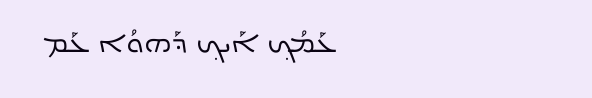ܥܰܡܳܟ݂ ܐܰܝܟ݂ ܕܰܗܘܳܐ ܥܰܡ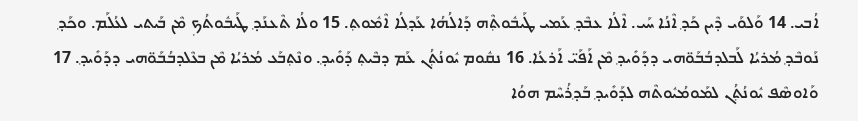ܐܳܒܝ. 14 ܘܰܠܘܰܝ ܕܶܝܢ ܟܰܕ݂ ܐܶܢܳܐ ܚܰܝ. ܐܶܠܳܐ ܥܒܶܕ݂ ܥܰܡܝ ܛܰܝܒܽܘܬ݂ܶܗ ܕܰܐ‌ܠܳܗܳܐ ܥܰܕ݂ܠܳܐ ܐܶܡܽܘܬ݂. 15 ܘܠܳܐ ܬܶܥܢܰܕ݂ ܛܰܝܒܽܘܬܳܟ݂ ܡܶܢ ܒܰܝܬܝ ܠܥܳܠܰܡ. ܘܟܰܕ݂ ܢܰܘܒܶܕ݂ ܡܳܪܝܳܐ ܠܰܒܠܕܒܳܒܰܘ̈ܗܝ ܕܕܰܘܺܝܕ݂ ܡܶܢ ܐܰܦܰܝ̈ ܐܰܪܥܳܐ. 16 ܢܩܽܘܡ ܝܽܘܢܳܬ݂ܳܢ ܥܰܡ ܕܒܶܝܬ݂ ܕܰܘܺܝܕ݂. ܘܢܶܬ݂ܒܰܥ ܡܳܪܝܳܐ ܡܶܢ ܒܥܶܠܕܒܳܒܰܘ̈ܗܝ ܕܕܰܘܺܝܕ݂. 17 ܘܰܐܘܣܶܦ ܝܽܘܢܳܬ݂ܳܢ ܠܡܰܘܡܳܝܽܘܬܶܗ ܠܕܰܘܺܝܕ݂ ܒܰܕ݂ܪܳܚܶܡ ܗܘܳܐ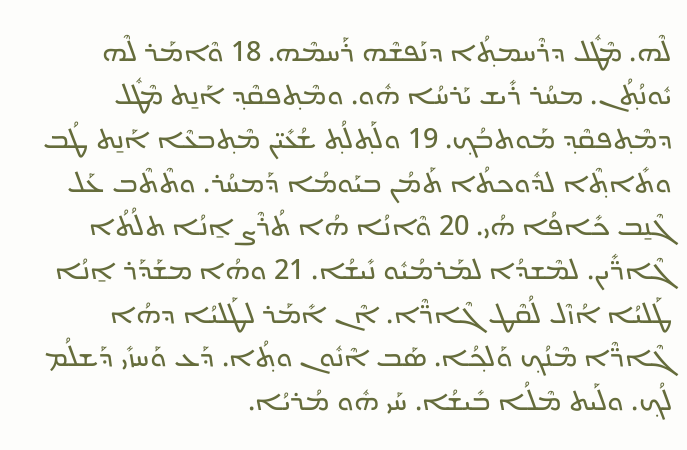ܠܶܗ. ܡܶܛܽܠ ܕܪܶܚܡܬ݂ܳܐ ܕܢܰܦܫܶܗ ܪܰܚܡܶܗ. 18 ܘܶܐܡܰܪ ܠܶܗ ܝܽܘܢܳܬ݂ܳܢ. ܡܚܳܪ ܪܺܝܫ ܝܰܪܚܳܐ ܗܽܘ. ܘܡܶܬ݂ܦܩܶܕ݂ ܐܰܢ̱ܬ ܡܶܛܽܠ ܕܡܶܬ݂ܦܩܶܕ݂ ܡܰܘܬܒܳܟ݂. 19 ܘܠܰܬ݂ܠܳܬ݂ ܫܳܥܺܝ̈ܢ ܡܶܬ݂ܒܥܶܐ ܐܰܢ̱ܬ ܛܳܒ ܘܬܺܐܬ݂ܶܐ ܠܕܽܘܟܬܳܐ ܬܰܡܳܢ ܒܝܰܘܡܳܐ ܕܰܡܚܳܪ. ܘܬܶܬܶܒ ܥܰܠ ܓܶܢ̱ܒ ܟܺܐܦܳܐ ܗܳܝ. 20 ܘܶܐܢܳܐ ܗܳܐ ܬܳܪܶܨ ܐ̱ܢܳܐ ܬܠܳܬܳܐ ܓܶܐܖ̈ܺܝܢ. ܠܡܶܫܕܳܐ ܠܡܰܪܡܳܝܽܘ ܢܺܝܫܳܐ. 21 ܘܗܳܐ ܡܫܰܕܰܪ ܐ̱ܢܳܐ ܛܰܠܝܳܐ ܐܳܙܶܠ ܠܳܩܶܛ ܓܶܐܖ̈ܶܐ. ܐܶܢ ܐܺܡܰܪ ܠܛܰܠܝܳܐ ܕܗܳܐ ܓܶܐܖ̈ܶܐ ܡܶܢܳܟ݂ ܘܰܠܟ݂ܳܐ. ܣܰܒ ܐܶܢܽܘܢ ܘܬ݂ܳܐ. ܕܰܥ ܘܰܚܙܺܝ ܕܰܫܠܳܡ ܠܳܟ݂. ܘܠܰܝܬ ܡܶܠܳܐ ܒܺܝܫܳܐ. ܚܰܝ ܗܽܘ ܡܳܪܝܳܐ.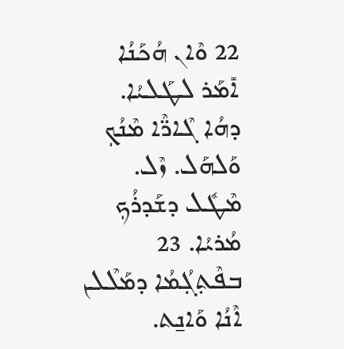22 ܘܶܐܢ ܗܳܟܰܢܳܐ ܐܺܡܰܪ ܠܛܰܠܝܳܐ. ܕܗܳܐ ܓܶܐܖ̈ܶܐ ܡܶܢܳܟ݂ ܘܰܠܗܰܠ. ܙܶܠ. ܡܶܛܽܠ ܕܫܰܕܪܳܟ݂ ܡܳܪܝܳܐ. 23 ܒܦܶܬ݂ܓ݂ܳܡܳܐ ܕܡܰܠܶܠܢ ܐܶܢܳܐ ܘܰܐܢ̱ܬ.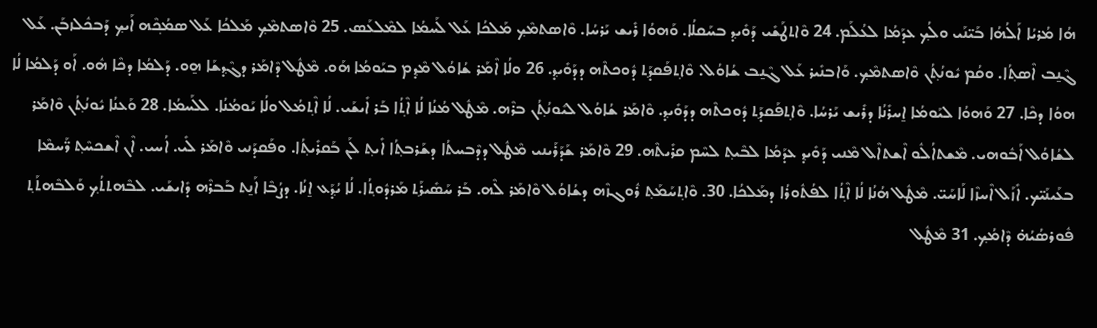ܗܳܐ ܡܳܪܝܳܐ ܐܰ‌ܠܳܗܳܐ ܒܰܝ̈ܢܰܝ ܘܠܳܟ݂ ܥܕܰܡܳܐ ܠܥܳܠܰܡ. 24 ܘܶܐܬܛܰܫܺܝ ܕܰܘܺܝܕ݂ ܒܚܰܩܠܳܐ. ܘܰܗܘܳܐ ܪܺܝܫ ܝܰܪܚܳܐ. ܘܶܐܣܬܡܶܟ݂ ܡܰܠܟܳܐ ܥܰܠ ܠܰܚܡܳܐ ܠܡܶܠܥܰܣ. 25 ܘܶܐܣܬܡܶܟ݂ ܡܰܠܟܳܐ ܥܰܠ ܣܡܳܟ݂ܶܗ ܐܰܝܟ݂ ܕܰܒܟܽܠܙܒܰܢ. ܥܰܠ ܓܶܢ̱ܒ ܐܶܣܬ݂ܳܐ. ܘܩܳܡ ܝܽܘܢܳܬ݂ܳܢ ܘܶܐܣܬܡܶܟ݂. ܘܰܐܒܢܺܝܪ ܥܰܠ ܓܶܢ̱ܒ ܫܳܐܘܳܠ. ܘܶܐܬ݂ܦܰܩܕܰܬ݂ ܕܽܘܟܬܶܗ ܕܕܰܘܺܝܕ݂. 26 ܘܠܳܐ ܐܶܡܰܪ ܫܳܐܘܳܠ ܡܶܕ݂ܡ ܒܝܰܘܡܳܐ ܗܰܘ. ܡܶܛܽܠ ܕܶܐܡܰܪ ܕܓܶܕ݂ܫܰܐ ܗ̱ܘ. ܕܰܠܡܳܐ ܕܟܶܐ ܗܽܘ. ܐܰܘ ܕܰܠܡܳܐ ܠܳܐ ܗܘܳܐ ܕܟܶܐ. 27 ܘܰܗܘܳܐ ܠܝܰܘܡܳܐ ܐ̱ܚܪܺܢܳܐ ܕܪܺܝܫ ܝܰܪܚܳܐ. ܘܶܐܬ݂ܦܰܩܕܰܬ݂ ܕܽܘܟܬܶܗ ܕܕܰܘܺܝܕ݂. ܘܶܐܡܰܪ ܫܳܐܘܳܠ ܠܝܽܘܢܳܬ݂ܳܢ ܒܪܶܗ. ܡܶܛܽܠ ܡܳܢܳܐ ܠܳܐ ܐܶܬ݂ܳܐ ܒܰܪ ܐܺܝܫܰܝ. ܠܳܐ ܐܶܬ݂ܡܳܠ ܘܠܳܐ ܝܰܘܡܳܢܳܐ. ܠܠܰܚܡܳܐ. 28 ܘܰܥܢܳܐ ܝܽܘܢܳܬ݂ܳܢ ܘܶܐܡܰܪ ܠܫܳܐܘܳܠ ܐܰܒܽܘܗܝ. ܡܶܫܬܐܳܠܽܘ ܐܶܫܬܐܶܠ ܡܶܢܝ ܕܰܘܺܝܕ݂ ܥܕܰܡܳܐ ܠܒܶܝܬ݂ ܠܚܶܡ ܩܪܺܝܬܶܗ. 29 ܘܶܐܡܰܪ ܫܰܕܰܪܰܝܢܝ ܡܶܛܽܠ ܕܕܶܒܚܬܳܐ ܕܫܰܪܒܬ݂ܳܐ ܐܺܝܬ݂ ܠܰܢ ܒܰܩܪܺܝܬ݂ܳܐ. ܘܦܰܩܕܰܢܝ ܘܶܐܡܰܪ ܠܺܝ. ܐܳܚܝ. ܐܶܢ ܐܶܫܟܚܶܬ݂ ܖ̈ܰܚܡܶܐ ܒܥܰܝܢܰܝ̈ܟ. ܐܺܙܰܠ ܐܶܚܙܶܐ ܠܰܐܚܰܝ̈. ܡܶܛܽܠ ܗܳܢܳܐ ܠܳܐ ܐܶܬ݂ܳܐ ܠܦܳܬܽܘܪܳܐ ܕܡܰܠܟܳܐ. 30. ܘܶܐܬ݂ܚܰܡܰܬ݂ ܪܽܘܓܙܶܗ ܕܫܳܐܘܳܠ ܘܶܐܡܰܪ ܠܶܗ. ܒܰܪ ܚܰܣܺܝܪܰܬ݂ ܡܰܪܕܽܘܬ݂ܳܐ. ܠܳܐ ܝܳܕ݂ܰܥ ܐ̱ܢܳܐ. ܕܨܳܒܶܐ ܐܰܢ̱ܬ ܒܰܒܪܶܗ ܕܺܐܝܫܰܝ. ܠܒܶܗܬܬܳܟ݂ ܘܰܠܒܶܗܬܰܬ݂ ܦܽܘܪܣܳܝܳܗ̇ ܕܶܐܡܳܟ݂. 31 ܡܶܛܽܠ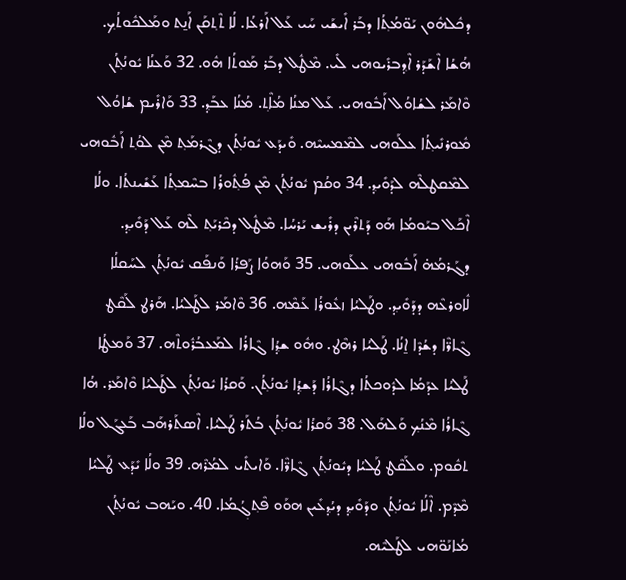ܕܟܽܠܗܽܘܢ ܝܰܘ̈ܡܳܬ݂ܳܐ ܕܒܰܪ ܐܺܝܫܰܝ ܚܰܝ ܥܰܠ ܐܰܪܥܳܐ. ܠܳܐ ܬܶܬ݂ܩܰܢ ܐܰܢ̱ܬ ܘܡܰܠܟܽܘܬܳܟ݂. ܗܳܫܳܐ ܐܶܫܰܕܰܪ ܐܶܕ݂ܒܪܺܝܘܗܝ ܠܺܝ. ܡܶܛܽܠ ܕܒܰܪ ܡܰܘܬܳܐ ܗܽܘ. 32 ܘܰܥܢܳܐ ܝܽܘܢܳܬ݂ܳܢ ܘܶܐܡܰܪ ܠܫܳܐܘܳܠ ܐܰܒܽܘܗܝ. ܥܰܠ ܡܢܳܐ ܡܳܐܶܬ݂. ܡܳܢܳܐ ܥܒܰܕ݂. 33 ܘܰܐܪܺܝܡ ܫܳܐܘܳܠ ܡܽܘܪܢܺܝܬ݂ܳܐ ܥܠܰܘܗܝ ܠܡܶܡܚܝܶܗ. ܘܺܝܕܰܥ ܝܽܘܢܳܬ݂ܳܢ ܕܓܶܪܡܰܬ݂ ܡܶܢ ܠܘܳܬ݂ ܐܰܒܽܘܗܝ ܠܡܶܩܛܠܶܗ ܠܕܰܘܺܝܕ݂. 34 ܘܩܳܡ ܝܽܘܢܳܬ݂ܳܢ ܡܶܢ ܦܳܬ݂ܽܘܪܳܐ ܒܚܶܡܬ݂ܳܐ ܥܰܫܺܝܢܬܳܐ. ܘܠܳܐ ܐܶܟܰܠ ܒܝܰܘܡܳܐ ܗܰܘ ܕܰܬܪܶܝܢ ܕܪܺܝܫ ܝܰܪܚܳܐ. ܡܶܛܽܠ ܕܟܶܪܝܰܬ݂ ܠܶܗ ܥܰܠ ܕܰܘܺܝܕ݂. ܕܓܰܪܡܳܗ̇ ܐܰܒܽܘܗܝ ܥܠܰܘܗܝ. 35 ܘܰܗܘܳܐ ܨܰܦܪܳܐ ܘܰܢܦܰܩ ܝܽܘܢܳܬ݂ܳܢ ܠܚܰܩܠܳܐ ܠܽܐܘܪܥܶܗ ܕܕܰܘܺܝܕ݂. ܘܛܰܠܝܳܐ ܙܥܽܘܪܳܐ ܥܰܡܶܗ. 36 ܘܶܐܡܰܪ ܠܛܰܠܝܳܐ. ܗܰܪܛ ܠܰܩܶܛ ܓܶܐܖ̈ܶܐ ܕܫܳܕܶܐ ܐ̱ܢܳܐ. ܛܰܠܝܳܐ ܪܗܶܛ. ܘܗܽܘ ܫܕ݂ܳܐ ܓܶܐܪܳܐ ܠܡܰܥܒܳܪܽܘܬܶܗ. 37 ܘܰܡܛܳܐ ܛܰܠܝܳܐ ܥܕܰܡܳܐ ܠܕܽܘܟܬܳܐ ܕܓܶܐܪܳܐ ܕܰܫܕ݂ܳܐ ܝܽܘܢܳܬ݂ܳܢ. ܘܰܩܪܳܐ ܝܽܘܢܳܬ݂ܳܢ ܠܛܰܠܝܳܐ ܘܶܐܡܰܪ. ܗܳܐ ܓܶܐܪܳܐ ܡܶܢܳܟ݂ ܘܰܠܗܰܠ. 38 ܘܰܩܪܳܐ ܝܽܘܢܳܬ݂ܳܢ ܒܳܬܰܪ ܛܰܠܝܳܐ. ܐܶܣܬܰܪܗܰܒ ܒܰܥܓܰܠ ܘܠܳܐ ܬܩܽܘܡ. ܘܠܰܩܶܛ ܛܰܠܝܳܐ ܕܝܽܘܢܳܬ݂ܳܢ ܓܶܐܖ̈ܶܐ. ܘܰܐܝܬܺܝ ܠܡܳܪܶܗ. 39 ܘܠܳܐ ܝܺܕܰܥ ܛܰܠܝܳܐ ܡܶܕܶܡ. ܐܶܠܳܐ ܝܽܘܢܳܬ݂ܳܢ ܘܕܰܘܺܝܕ݂ ܕܝܳܕ݂ܥܺܝܢ ܗܘܰܘ ܦܶܬ݂ܓ݂ܳܡܳܐ. 40. ܘܝܰܗܒ ܝܽܘܢܳܬ݂ܳܢ ܡܳܐܢܰܘ̈ܗܝ ܠܛܰܠܝܶܗ.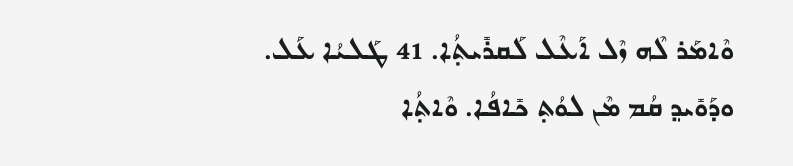ܘܶܐܡܰܪ ܠܶܗ ܙܶܠ ܐܰܥܶܠ ܠܰܩܪܺܝܬ݂ܳܐ. 41 ܛܰܠܝܳܐ ܥܰܠ. ܘܕܰܘܺܝܕ݂ ܩܳܡ ܡܶܢ ܠܘܳܬ݂ ܟܺܐܦܳܐ. ܘܶܐܬ݂ܳܐ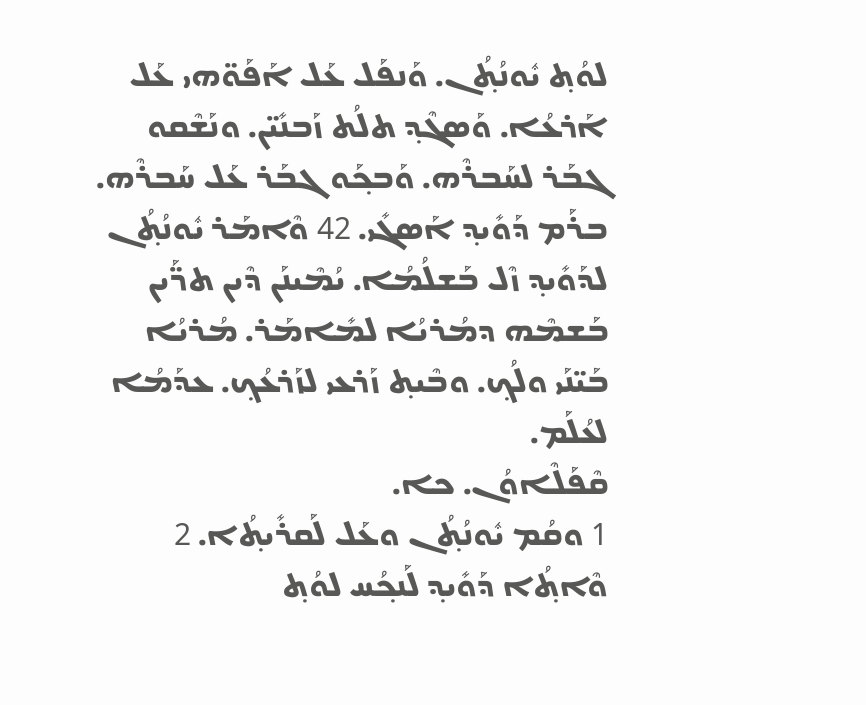ܠܘܳܬ݂ ܝܽܘܢܳܬ݂ܳܢ. ܘܰܢܦܰܠ ܥܰܠ ܐܰܦܰܘ̈ܗܝ ܥܰܠ ܐܰܪܥܳܐ. ܘܰܣܓܶܕ݂ ܬܠܳܬ ܙܰܒܢܺܝ̈ܢ. ܘܢܰܫܶܩܘ ܓܒܰܪ ܠܚܰܒܪܶܗ. ܘܰܒܟ݂ܰܘ ܓܒܰܪ ܥܰܠ ܚܰܒܪܶܗ. ܒܪܰܡ ܕܰܘܺܝܕ݂ ܐܰܣܓܺܝ. 42 ܘܶܐܡܰܪ ܝܽܘܢܳܬ݂ܳܢ ܠܕܰܘܺܝܕ݂ ܙܶܠ ܒܰܫܠܳܡܳܐ. ܝܳܡܶܝܢܰܢ ܕܶܝܢ ܬܖ̈ܰܝܢ ܒܰܫܡܶܗ ܕܡܳܪܝܳܐ ܠܡܺܐܡܰܪ. ܡܳܪܝܳܐ ܒܰܝ̈ܢܰܝ ܘܠܳܟ݂. ܘܒܶܝܬ݂ ܙܰܪܥܝ ܠܙܰܪܥܳܟ݂. ܥܕܰܡܳܐ ܠܥܳܠܰܡ.
ܩܶܦܰܠܶܐܘܳܢ. ܟܐ.
1 ܘܩܳܡ ܝܽܘܢܳܬ݂ܳܢ ܘܥܰܠ ܠܰܩܪܺܝܬ݂ܳܐ. 2 ܘܶܐܬ݂ܳܐ ܕܰܘܺܝܕ݂ ܠܰܢܟ݂ܳܚ ܠܘܳܬ݂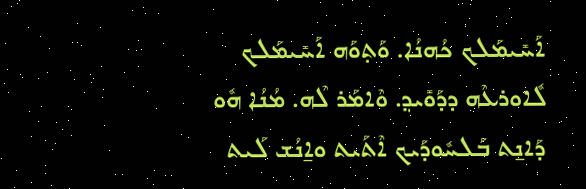ܐܰܚܺܝܡܰܠܟ ܟܳܗܢܳܐ. ܘܰܬ݂ܘܰܗ ܐܰܚܺܝܡܰܠܟ ܠܽܐܘܪܥܶܗ ܕܕܰܘܺܝܕ݂. ܘܶܐܡܰܪ ܠܶܗ. ܡܳܢܳܐ ܗܽܘ ܕܰܐܢ̱ܬ ܒܰܠܚܽܘܕܰܝܟ ܐܶܬܰܝܬ ܘܐ̱ܢܳܫ ܠܰܝܬ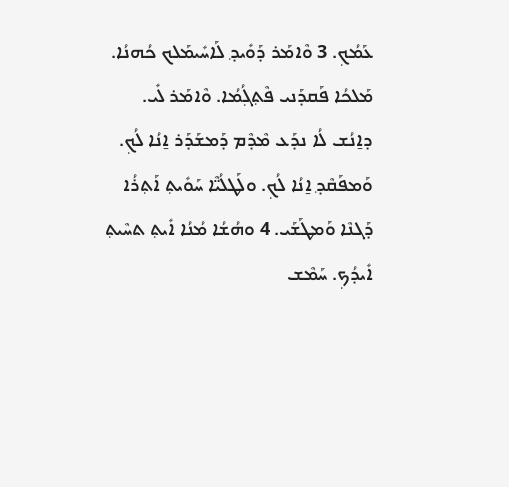ܥܰܡܳܟ݂. 3 ܘܶܐܡܰܪ ܕܰܘܺܝܕ݂ ܠܰܐܚܺܝܡܰܠܟ ܟܳܗܢܳܐ. ܡܰܠܟܳܐ ܦܰܩܕܰܢܝ ܦܶܬ݂ܓ݂ܳܡܳܐ. ܘܶܐܡܰܪ ܠܺܝ. ܕܐ̱ܢܳܫ ܠܳܐ ܢܕܰܥ ܡܶܕܶܡ ܕܰܡܫܰܕܰܪ ܐ̱ܢܳܐ ܠܳܟ݂. ܘܰܡܦܰܩܶܕ݂ ܐ̱ܢܳܐ ܠܳܟ݂. ܘܠܰܛܠܳܝ̈ܶܐ ܚܰܘܺܝܬ݂ ܐܰܬ݂ܪܳܐ ܕܰܓܢܶܐ ܘܰܡܛܰܫܰܝ. 4 ܘܗܳܫܳܐ ܡܳܢܳܐ ܐܺܝܬ݂ ܬܚܶܝܬ݂ ܐܺܝܕܳܟ݂. ܚܰܡܶܫ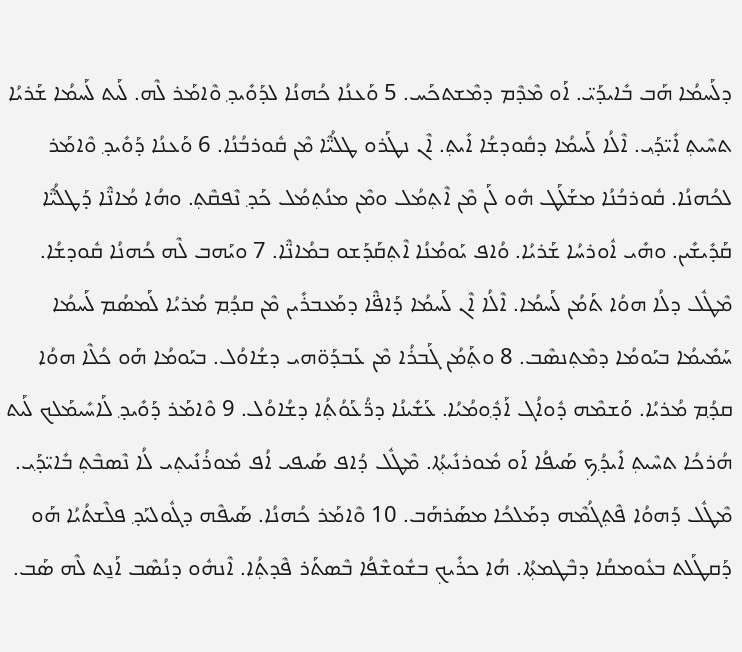ܕܠܰܚܡܳܐ ܗܰܒ ܒܺܐܝܕܰܝ̈. ܐܰܘ ܡܶܕܶܡ ܕܡܶܫܬܟܰܚ. 5 ܘܰܥܢܳܐ ܟܳܗܢܳܐ ܠܕܰܘܺܝܕ݂ ܘܶܐܡܰܪ ܠܶܗ. ܠܰܝܬ ܠܰܚܡܳܐ ܫܰܪܝܳܐ ܬܚܶܝܬ݂ ܐܺܝ̈ܕ݂ܰܝ. ܐܶܠܳܐ ܠܰܚܡܳܐ ܕܩܽܘܕܫܳܐ ܐܺܝܬ݂. ܐܶܢ ܢܛܰܪܘ ܛܠܳܝ̈ܶܐ ܡܶܢ ܩܽܘܪܒܳܢܳܐ. 6 ܘܰܥܢܳܐ ܕܰܘܺܝܕ݂ ܘܶܐܡܰܪ ܠܟܳܗܢܳܐ. ܩܽܘܪܒܳܢܳܐ ܡܫܰܠܰܛ ܗܽܘ ܠܰܢ ܡܶܢ ܐܶܬ݂ܡܳܠ ܘܡܶܢ ܡܢܳܬ݂ܡܳܠ ܟܰܕ݂ ܢܶܦܩܶܬ݂. ܘܗܳܐ ܡܳܐܢ̈ܶܐ ܕܰܛܠܳܝ̈ܶܐ ܩܰܕܺܝܫܺܝܢ. ܘܗܺܝ ܐܽܘܪܚܳܐ ܫܰܪܝܳܐ. ܘܳܐܦ ܝܰܘܡܳܢܳܐ ܐܶܬ݂ܩܰܕܰܫܘ ܒܡܳܐܢ̈ܶܐ. 7 ܘܝܰܗܒ ܠܶܗ ܟܳܗܢܳܐ ܩܽܘܕܫܳܐ. ܡܶܛܽܠ ܕܠܳܐ ܗܘܳܐ ܬܰܡܳܢ ܠܰܚܡܳܐ. ܐܶܠܳܐ ܐܶܢ ܠܰܚܡܳܐ ܕܰܐܦ̈ܶܐ ܕܡܰܥܒܪܺܝܢ ܡܶܢ ܩܕ݂ܳܡ ܡܳܪܝܳܐ ܠܰܡܣܳܡ ܠܰܚܡܳܐ ܚܰܡܺܝܡܳܐ ܒܝܰܘܡܳܐ ܕܡܶܬ݂ܢܣܶܒ. 8 ܘܬ݂ܰܡܳܢ ܓܰܒܪܳܐ ܡܶܢ ܥܰܒܕܰܘ̈ܗܝ ܕܫܳܐܘܳܠ. ܒܝܰܘܡܳܐ ܗܰܘ ܟܳܠܶܐ ܗܘܳܐ ܩܕ݂ܳܡ ܡܳܪܝܳܐ. ܘܰܫܡܶܗ ܕܽܘܐܳܓ ܐܰܕ݂ܽܘܡܳܝܳܐ. ܥܰܫܺܝܢܳܐ ܕܖ̈ܳܥܰܘܳܬ݂ܳܐ ܕܫܳܐܘܳܠ. 9 ܘܶܐܡܰܪ ܕܰܘܺܝܕ݂ ܠܰܐܚܺܝܡܰܠܟ ܠܰܝܬ ܗܳܪܟܳܐ ܬܚܶܝܬ݂ ܐܺܝܕ݂ܳܟ݂ ܣܰܝܦܳܐ ܐܰܘ ܡܽܘܪܢܺܝܬ݂ܳܐ. ܡܶܛܽܠ ܕܳܐܦ ܣܰܝܦܝ ܐܳܦ ܡܽܘܪܳܢܺܝܬ݂ܝ ܠܳܐ ܢܶܣܒܶܬ݂ ܒܺܐܝ̈ܕ݂ܰܝ. ܡܶܛܽܠ ܕܰܗܘܳܐ ܦܶܬ݂ܓܳܡܶܗ ܕܡܰܠܟܳܐ ܡܣܰܪܗܰܒ. 10 ܘܶܐܡܰܪ ܟܳܗܢܳܐ. ܣܰܝܦܶܗ ܕܓܽܘܠܝܰܕ݂ ܦܠܶܫܬܳܝܳܐ ܗܰܘ ܕܰܩܛܰܠܬ ܒܥܽܘܡܩܳܐ ܕܒܶܛܡܬ݂ܳܐ. ܗܳܐ ܟܪܺܝܟ݂ ܒܫܽܘܫܶܦܳܐ ܒܶܣܬܰܪ ܦܶܕܬ݂ܳܐ. ܐܶܢܗܽܘ ܕܢܳܣܶܒ ܐܰܢ̱ܬ ܠܶܗ ܣܰܒ.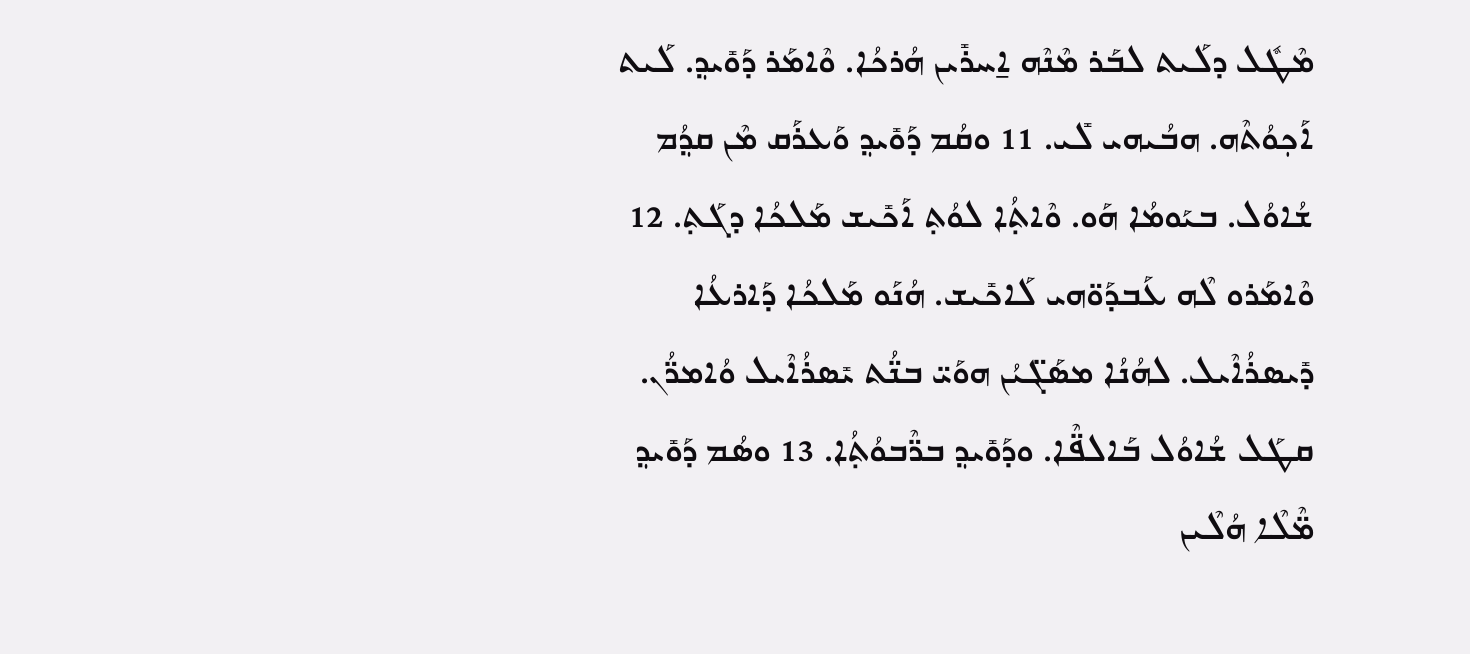ܡܶܛܽܠ ܕܠܰܝܬ ܠܒܰܪ ܡܶܢܶܗ ܐ̱ܚܪܺܝܢ ܗܳܪܟܳܐ. ܘܶܐܡܰܪ ܕܰܘܺܝܕ݂. ܠܰܝܬ ܐܰܟ݂ܘܳܬܶܗ. ܗܒܳܝܗܝ ܠܺܝ. 11 ܘܩܳܡ ܕܰܘܺܝܕ݂ ܘܰܥܪܰܩ ܡܶܢ ܩܕ݂ܳܡ ܫܳܐܘܳܠ. ܒܝܰܘܡܳܐ ܗܰܘ. ܘܶܐܬ݂ܳܐ ܠܘܳܬ݂ ܐܰܟܺܝܫ ܡܰܠܟܳܐ ܕܓܰܬ݂. 12 ܘܶܐܡܰܪܘ ܠܶܗ ܥܰܒܕܰܘ̈ܗܝ ܠܰܐܟܺܝܫ. ܗܳܢܰܘ ܡܰܠܟܳܐ ܕܰܐܪܥܳܐ ܕܺܝܣܪܳܐܶܝܠ. ܠܗܳܢܳܐ ܡܣܰܓ̈ܝܳܢ ܗܘܰܝ̈ ܒܢ̈ܳܬ ܝܺܣܪܳܐܶܝܠ ܘܳܐܡܖ̈ܳܢ. ܩܛܰܠ ܫܳܐܘܳܠ ܒܰܐܠܦ̈ܶܐ. ܘܕܰܘܺܝܕ݂ ܒܖ̈ܶܒܘܳܬ݂ܳܐ. 13 ܘܣܳܡ ܕܰܘܺܝܕ݂ ܡ̈ܶܠܶܐ ܗܳܠܶܝܢ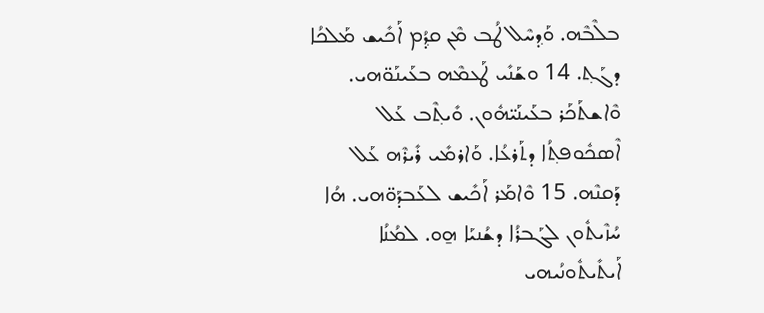ܒܠܶܒܶܗ. ܘܰܕ݂ܚܶܠ ܛܳܒ ܡܶܢ ܩܕ݂ܳܡ ܐܰܟܺܝܫ ܡܰܠܟܳܐ ܕܓܰܬ݂. 14 ܘܫܰܢܺܝ ܛܰܥܡܶܗ ܒܥܰܝܢܰܘ̈ܗܝ. ܘܶܐܫܬܰܟܰܪ ܒܥܰܝܢܰܝ̈ܗܽܘܢ. ܘܺܝܬ݂ܶܒ ܥܰܠ ܐܶܣܟܽܘܦܬ݂ܳܐ ܕܬܰܪܥܳܐ. ܘܰܐܪܡܺܝ ܪܺܝܪܶܗ ܥܰܠ ܕܰܩܢܶܗ. 15 ܘܶܐܡܰܪ ܐܰܟܺܝܫ ܠܥܰܒܕܰܘ̈ܗܝ. ܗܳܐ ܚܳܙܶܝܬܽܘܢ ܠܓܰܒܪܳܐ ܕܫܳܢܝܰܐ ܗ̱ܘ. ܠܡܳܢܳܐ ܐܰܝܬܺܝܬܽܘܢܳܝܗܝ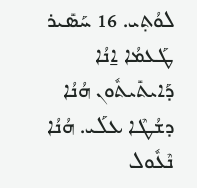ܠܘܳܬ݂ܝ. 16 ܚܰܣܺܝܪ ܛܰܥܡܳܐ ܐ̱ܢܳܐ ܕܰܐܝܬܺܝܬܽܘܢ ܗܳܢܳܐ ܕܫܳܛܶܐ ܥܠܰܝ. ܗܳܢܳܐ ܢܶܥܽܘܠ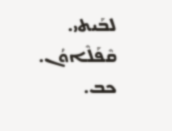ܠܒܰܝܬܝ.
ܩܶܦܰܠܶܐܘܳܢ. ܟܒ.